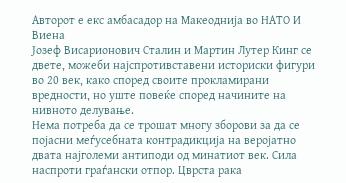Авторот е екс амбасадор на Макеоднија во НАТО И Виена
Јозеф Висарионович Сталин и Мартин Лутер Кинг се двете, можеби најспротивставени историски фигури во 20 век, како според своите прокламирани вредности, но уште повеќе според начините на нивното делување.
Нема потреба да се трошат многу зборови за да се појасни меѓусебната контрадикција на веројатно двата најголеми антиподи од минатиот век. Сила наспроти граѓански отпор. Цврста рака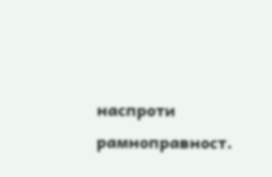наспроти рамноправност.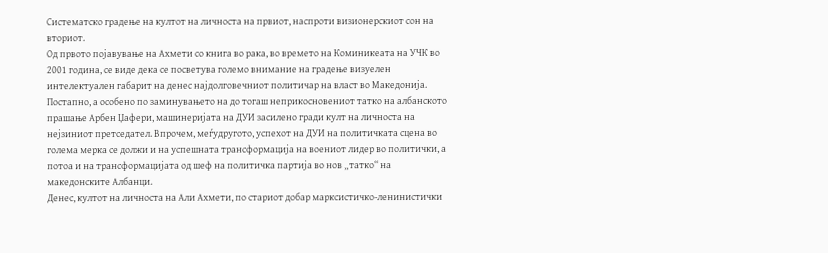Систематско градење на култот на личноста на првиот, наспроти визионерскиот сон на вториот.
Од првото појавување на Ахмети со книга во рака, во времето на Коминикеата на УЧК во 2001 година, се виде дека се посветува големо внимание на градење визуелен интелектуален габарит на денес најдолговечниот политичар на власт во Македонија. Постапно, а особено по заминувањето на до тогаш неприкосновениот татко на албанското прашање Арбен Џафери, машинеријата на ДУИ засилено гради култ на личноста на нејзиниот претседател. Впрочем, меѓудругото, успехот на ДУИ на политичката сцена во голема мерка се должи и на успешната трансформација на воениот лидер во политички, а потоа и на трансформацијата од шеф на политичка партија во нов „татко“ на македонските Албанци.
Денес, култот на личноста на Али Ахмети, по стариот добар марксистичко-ленинистички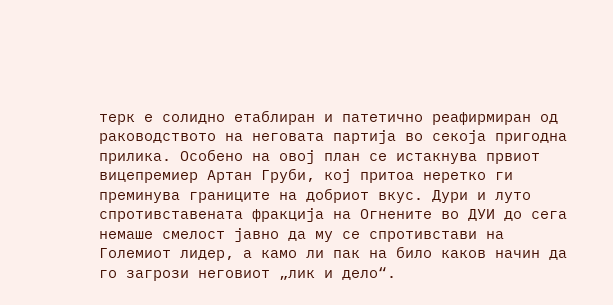терк е солидно етаблиран и патетично реафирмиран од раководството на неговата партија во секоја пригодна прилика. Особено на овој план се истакнува првиот вицепремиер Артан Груби, кој притоа неретко ги преминува границите на добриот вкус. Дури и луто спротивставената фракција на Огнените во ДУИ до сега немаше смелост јавно да му се спротивстави на Големиот лидер, а камо ли пак на било каков начин да го загрози неговиот „лик и дело“.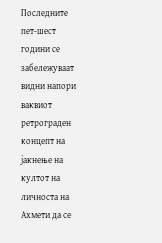Последните пет-шест години се забележуваат видни напори ваквиот ретрограден концепт на јакнење на култот на личноста на Ахмети да се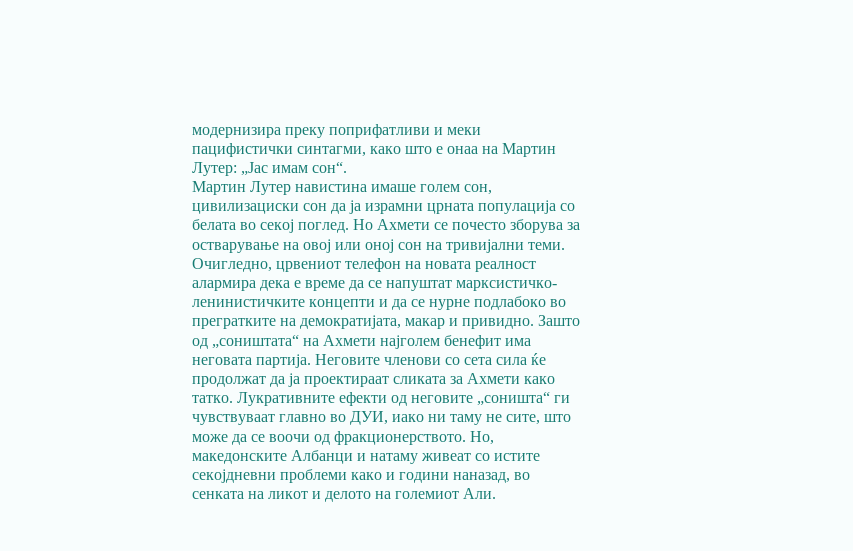модернизира преку поприфатливи и меки пацифистички синтагми, како што е онаа на Мартин Лутер: „Јас имам сон“.
Мартин Лутер навистина имаше голем сон, цивилизациски сон да ја израмни црната популација со белата во секој поглед. Но Ахмети се почесто зборува за остварување на овој или оној сон на тривијални теми.
Очигледно, црвениот телефон на новата реалност алармира дека е време да се напуштат марксистичко-ленинистичките концепти и да се нурне подлабоко во прегратките на демократијата, макар и привидно. Зашто од „соништата“ на Ахмети најголем бенефит има неговата партија. Неговите членови со сета сила ќе продолжат да ја проектираат сликата за Ахмети како татко. Лукративните ефекти од неговите „соништа“ ги чувствуваат главно во ДУИ, иако ни таму не сите, што може да се воочи од фракционерството. Но, македонските Албанци и натаму живеат со истите секојдневни проблеми како и години наназад, во сенката на ликот и делото на големиот Али.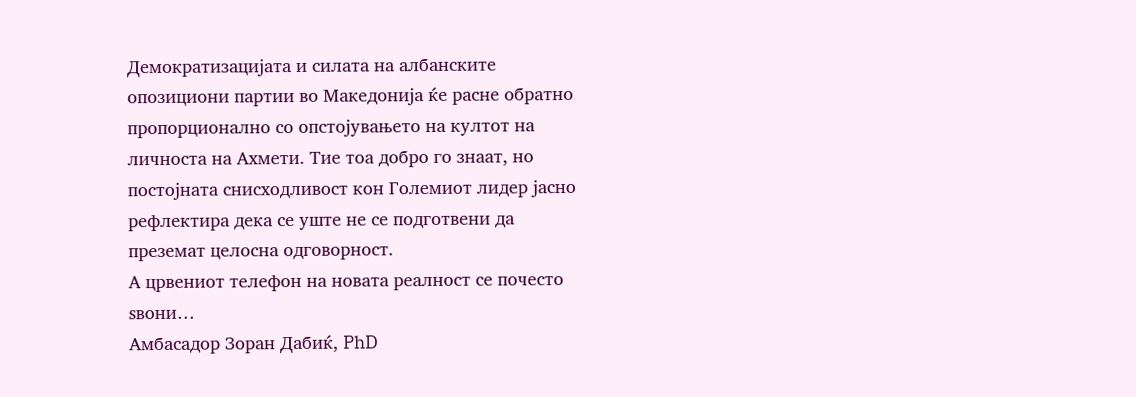Демократизацијата и силата на албанските опозициони партии во Македонија ќе расне обратно пропорционално со опстојувањето на култот на личноста на Ахмети. Тие тоа добро го знаат, но постојната снисходливост кон Големиот лидер јасно рефлектира дека се уште не се подготвени да преземат целосна одговорност.
А црвениот телефон на новата реалност се почесто ѕвони…
Амбасадор Зоран Дабиќ, PhD